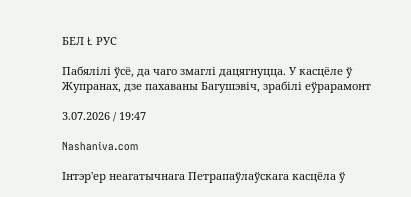БЕЛ Ł РУС

Пабялілі ўсё, да чаго змаглі дацягнуцца. У касцёле ў Жупранах, дзе пахаваны Багушэвіч, зрабілі еўрарамонт

3.07.2026 / 19:47

Nashaniva.com

Інтэр'ер неагатычнага Петрапаўлаўскага касцёла ў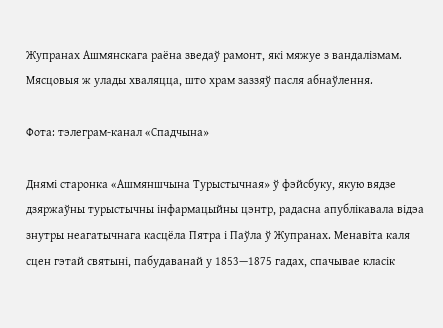Жупранах Ашмянскага раёна зведаў рамонт, які мяжуе з вандалізмам. Мясцовыя ж улады хваляцца, што храм заззяў пасля абнаўлення.

Фота: тэлеграм-канал «Спадчына»

Днямі старонка «Ашмяншчына Турыстычная» ў фэйсбуку, якую вядзе дзяржаўны турыстычны інфармацыйны цэнтр, радасна апублікавала відэа знутры неагатычнага касцёла Пятра і Паўла ў Жупранах. Менавіта каля сцен гэтай святыні, пабудаванай у 1853—1875 гадах, спачывае класік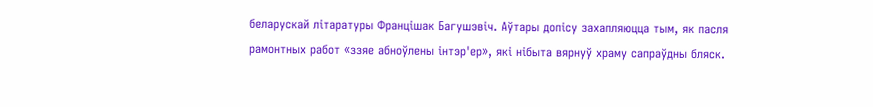беларускай літаратуры Францішак Багушэвіч. Аўтары допісу захапляюцца тым, як пасля рамонтных работ «ззяе абноўлены інтэр'ер», які нібыта вярнуў храму сапраўдны бляск.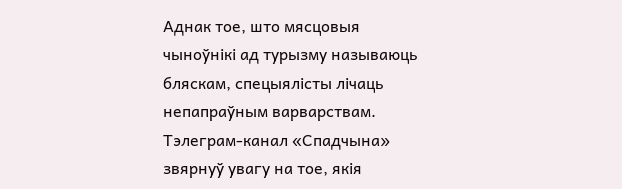Аднак тое, што мясцовыя чыноўнікі ад турызму называюць бляскам, спецыялісты лічаць непапраўным варварствам. Тэлеграм-канал «Спадчына» звярнуў увагу на тое, якія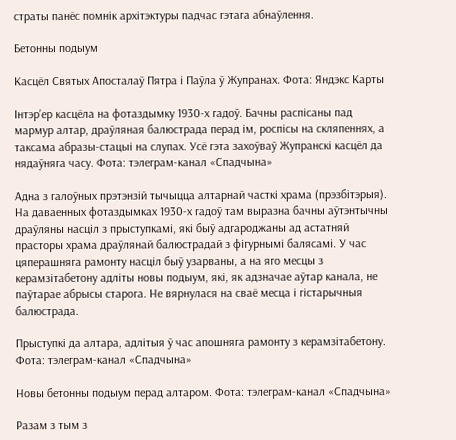страты панёс помнік архітэктуры падчас гэтага абнаўлення.

Бетонны подыум

Касцёл Святых Апосталаў Пятра і Паўла ў Жупранах. Фота: Яндэкс Карты

Інтэр’ер касцёла на фотаздымку 1930‑х гадоў. Бачны распісаны пад мармур алтар, драўляная балюстрада перад ім, роспісы на скляпеннях, а таксама абразы-стацыі на слупах. Усё гэта захоўваў Жупранскі касцёл да нядаўняга часу. Фота: тэлеграм-канал «Спадчына»

Адна з галоўных прэтэнзій тычыцца алтарнай часткі храма (прэзбітэрыя). На даваенных фотаздымках 1930‑х гадоў там выразна бачны аўтэнтычны драўляны насціл з прыступкамі, які быў адгароджаны ад астатняй прасторы храма драўлянай балюстрадай з фігурнымі балясамі. У час цяперашняга рамонту насціл быў узарваны, а на яго месцы з керамзітабетону адліты новы подыум, які, як адзначае аўтар канала, не паўтарае абрысы старога. Не вярнулася на сваё месца і гістарычныя балюстрада.

Прыступкі да алтара, адлітыя ў час апошняга рамонту з керамзітабетону. Фота: тэлеграм-канал «Спадчына»

Новы бетонны подыум перад алтаром. Фота: тэлеграм-канал «Спадчына»

Разам з тым з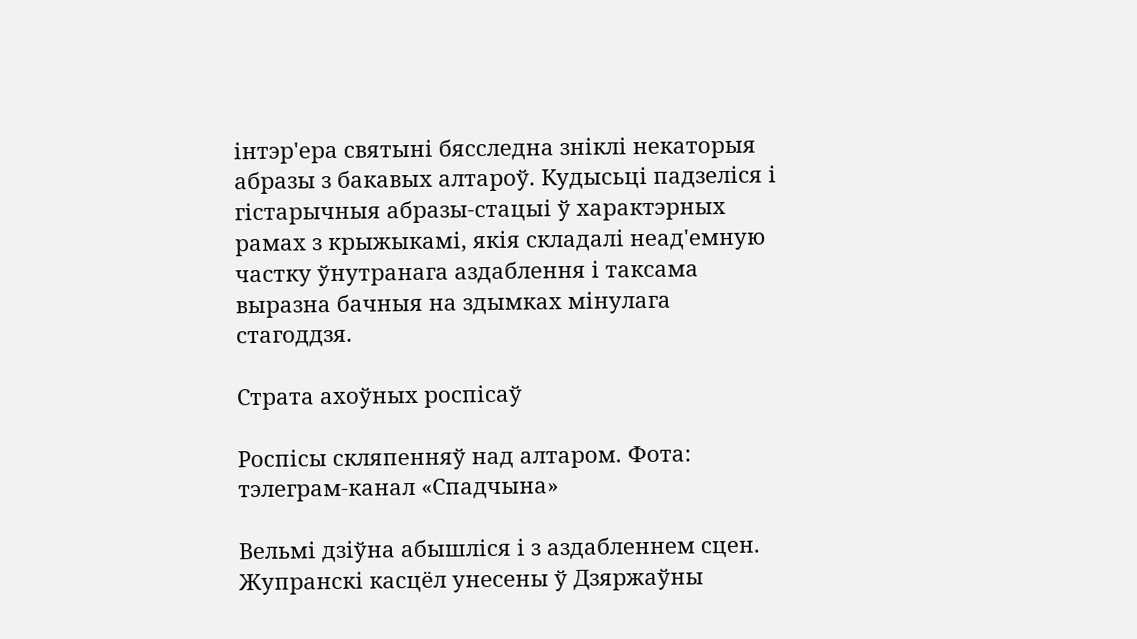інтэр'ера святыні бясследна зніклі некаторыя абразы з бакавых алтароў. Кудысьці падзеліся і гістарычныя абразы-стацыі ў характэрных рамах з крыжыкамі, якія складалі неад'емную частку ўнутранага аздаблення і таксама выразна бачныя на здымках мінулага стагоддзя.

Страта ахоўных роспісаў

Роспісы скляпенняў над алтаром. Фота: тэлеграм-канал «Спадчына»

Вельмі дзіўна абышліся і з аздабленнем сцен. Жупранскі касцёл унесены ў Дзяржаўны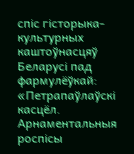спіс гісторыка-культурных каштоўнасцяў Беларусі пад фармулёўкай: «Петрапаўлаўскі касцёл. Арнаментальныя роспісы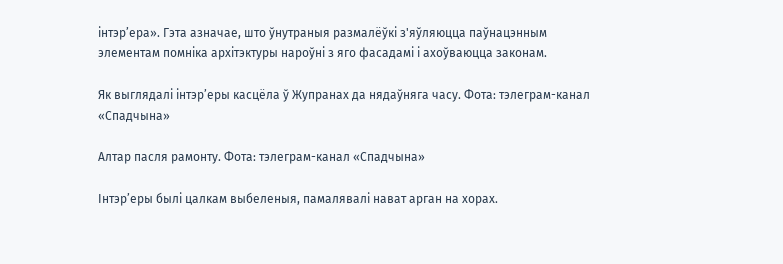інтэр’ера». Гэта азначае, што ўнутраныя размалёўкі з'яўляюцца паўнацэнным элементам помніка архітэктуры нароўні з яго фасадамі і ахоўваюцца законам.

Як выглядалі інтэр’еры касцёла ў Жупранах да нядаўняга часу. Фота: тэлеграм-канал «Спадчына»

Алтар пасля рамонту. Фота: тэлеграм-канал «Спадчына»

Інтэр’еры былі цалкам выбеленыя, памалявалі нават арган на хорах.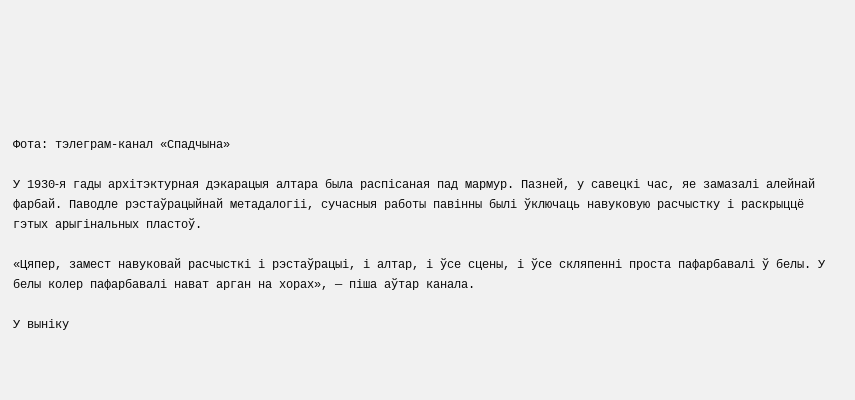Фота: тэлеграм-канал «Спадчына»

У 1930‑я гады архітэктурная дэкарацыя алтара была распісаная пад мармур. Пазней, у савецкі час, яе замазалі алейнай фарбай. Паводле рэстаўрацыйнай метадалогіі, сучасныя работы павінны былі ўключаць навуковую расчыстку і раскрыццё гэтых арыгінальных пластоў.

«Цяпер, замест навуковай расчысткі і рэстаўрацыі, і алтар, і ўсе сцены, і ўсе скляпенні проста пафарбавалі ў белы. У белы колер пафарбавалі нават арган на хорах», — піша аўтар канала.

У выніку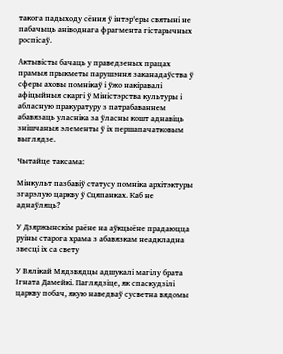такога падыходу сёння ў інтэр'еры святыні не пабачыць аніводнага фрагмента гістарычных роспісаў.

Актывісты бачаць у праведзеных працах прамыя прыкметы парушэння заканадаўства ў сферы аховы помнікаў і ўжо накіравалі афіцыйныя скаргі ў Міністэрства культуры і абласную пракуратуру з патрабаваннем абавязаць уласніка за ўласны кошт аднавіць знішчаныя элементы ў іх першапачатковым выглядзе.

Чытайце таксама:

Мінкульт пазбавіў статусу помніка архітэктуры згарэлую царкву ў Сцяпанках. Каб не аднаўляць?

У Дзяржынскім раёне на аўкцыёне прадаюцца руіны старога храма з абавязкам неадкладна звесці іх са свету

У Вялікай Мядзвядцы адшукалі магілу брата Ігната Дамейкі. Паглядзіце, як спаскудзілі царкву побач, якую наведваў сусветна вядомы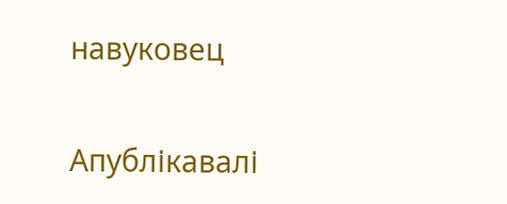навуковец

Апублікавалі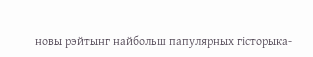новы рэйтынг найбольш папулярных гісторыка-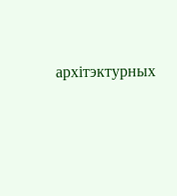архітэктурных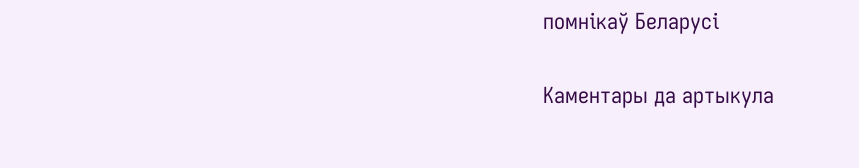помнікаў Беларусі

Каментары да артыкула